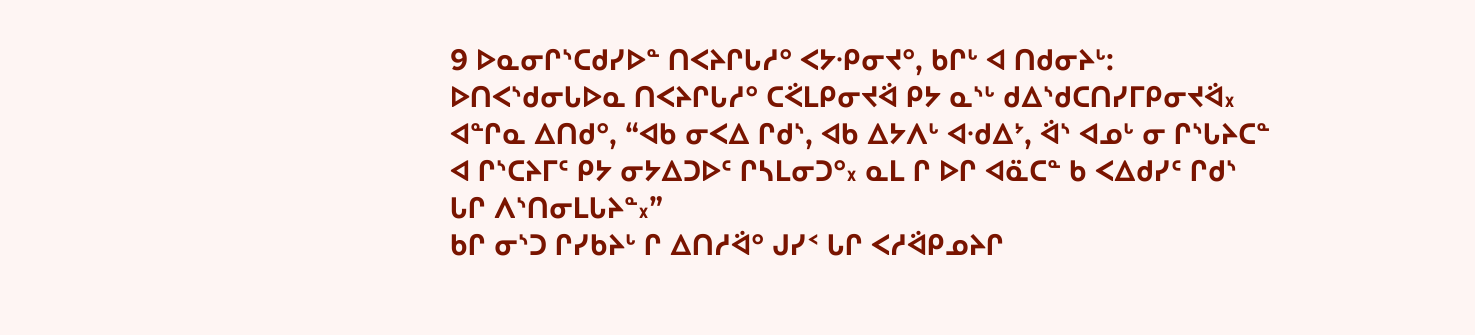9 ᐅᓇᓂᒋᔅᑕᑯᓯᐅᓐ ᑎᐸᔨᒋᒐᓱᐤ ᐸᔭᐧᑭᓂᔪᐤ, ᑲᒋᒡ ᐊ ᑎᑯᓂᔨᒡ: ᐅᑎᐸᔅᑯᓂᒐᐅᓇ ᑎᐸᔨᒋᒐᓱᐤ ᑕᑈᒪᑭᓂᔪᐛ ᑭᔭ ᓇᔅᒡ ᑯᐃᔅᑯᑕᑎᓯᒥᑭᓂᔪᐛ᙮
ᐊᓐᒋᓇ ᐃᑎᑯᐤ, “ᐊᑲ ᓂᐸᐃ ᒋᑯᔅ, ᐊᑲ ᐃᔭᐱᒡ ᐊᐧᑯᐃᔾ, ᐛᔅ ᐊᓄᒡ ᓂ ᒋᔅᒐᔨᑕᓐ ᐊ ᒋᔅᑕᔨᒥᑦ ᑭᔭ ᓂᔭᐃᑐᐅᑦ ᒋᓴᒪᓂᑐᐤ᙮ ᓇᒪ ᒋ ᐅᒋ ᐊᓏᑕᓐ ᑲ ᐸᐃᑯᓯᑦ ᒋᑯᔅ ᒐᒋ ᐱᔅᑎᓂᒪᒐᔨᓐ᙮”
ᑲᒋ ᓂᔅᑐ ᒋᓯᑲᔨᒡ ᒋ ᐃᑎᓱᐛᐤ ᒍᓯᑉ ᒐᒋ ᐸᓱᐛᑭᓄᔨᒋ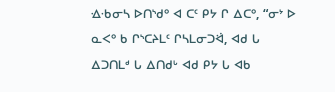ᐎᐧᑲᓂᓴ ᐅᑎᔅᑯᐤ ᐊ ᑕᑦ ᑭᔭ ᒋ ᐃᑕᐤ, “ᓂᔾ ᐅ ᓇᐸᐤ ᑲ ᒋᔅᑕᔨᒪᑦ ᒋᓴᒪᓂᑐᐛ, ᐊᑯ ᒐ ᐃᑐᑎᒪᒄ ᒐ ᐃᑎᑯᒡ ᐊᑯ ᑭᔭ ᒐ ᐊᑲ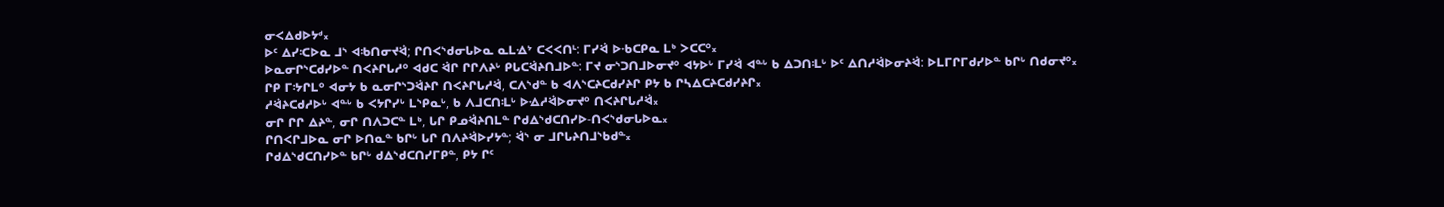ᓂᐸᐃᑯᐅᔭᒄ᙮
ᐅᑦ ᐃᓯᑥᐅᓇ ᒧᔅ ᐊᒂᑎᓂᔪᐛ; ᒋᑎᐸᔅᑯᓂᒐᐅᓇ ᓇᒪᐎᔾ ᑕᐸᐸᑎᒻ: ᒥᓯᐛ ᐅᐧᑲᑕᑭᓇ ᒪᒃ ᐳᑕᑕᐤ᙮
ᐅᓇᓂᒋᔅᑕᑯᓯᐅᓐ ᑎᐸᔨᒋᒐᓱᐤ ᐊᑯᑕ ᐛᒋ ᒋᒋᐱᔨᒡ ᑭᒐᑕᐛᔨᑎᒧᐅᓐ: ᒥᔪ ᓂᔅᑐᑎᒧᐅᓂᔪᐤ ᐊᔭᐅᒡ ᒥᓯᐛ ᐊᓐᒡ ᑲ ᐃᑐᑎᒺᒡ ᐅᑦ ᐃᑎᓱᐛᐅᓂᔨᐛ: ᐅᒪᒥᒋᒥᑯᓯᐅᓐ ᑲᒋᒡ ᑎᑯᓂᔪᐤ᙮
ᒋᑭ ᒥᔽᒋᒪᐤ ᐊᓂᔭ ᑲ ᓇᓂᒋᔅᑐᐛᔨᒋ ᑎᐸᔨᒋᒐᓱᐛ, ᑕᐱᔅᑯᓐ ᑲ ᐊᐱᔅᑕᔨᑕᑯᓯᔨᒋ ᑭᔭ ᑲ ᒋᓴᐃᑕᔨᑕᑯᓯᔨᒋ᙮
ᓱᐛᔨᑕᑯᓱᐅᒡ ᐊᓐᒡ ᑲ ᐸᔭᒋᓯᒡ ᒪᔅᑭᓇᒡ, ᑲ ᐱᒧᑕᑎᒺᒡ ᐅᐎᓱᐛᐅᓂᔪᐤ ᑎᐸᔨᒋᒐᓱᐛ᙮
ᓂᒋ ᒋᒋ ᐃᔨᓐ, ᓂᒋ ᑎᐱᑐᑕᓐ ᒪᒃ, ᒐᒋ ᑭᓄᐛᔨᑎᒪᓐ ᒋᑯᐃᔅᑯᑕᑎᓯᐅ-ᑎᐸᔅᑯᓂᒐᐅᓇ᙮
ᒋᑎᐸᒋᒧᐅᓇ ᓂᒋ ᐅᑎᓇᓐ ᑲᒋᒡ ᒐᒋ ᑎᐱᔨᐛᐅᓯᔭᓐ; ᐛᔅ ᓂ ᒧᒋᒐᔨᑎᒧᔅᑲᑯᓐ᙮
ᒋᑯᐃᔅᑯᑕᑎᓯᐅᓐ ᑲᒋᒡ ᑯᐃᔅᑯᑕᑎᓯᒥᑭᓐ, ᑭᔭ ᒋᑦ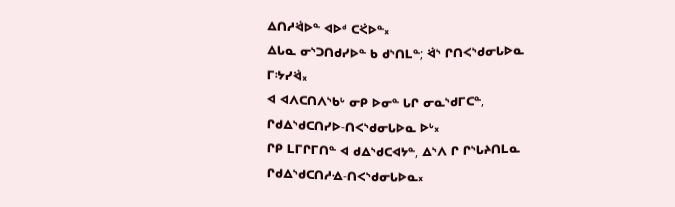ᐃᑎᓱᐛᐅᓐ ᐊᐅᒄ ᑕᑈᐅᓐ᙮
ᐃᒐᓇ ᓂᔅᑐᑎᑯᓯᐅᓐ ᑲ ᑯᔅᑎᒪᓐ; ᐛᔅ ᒋᑎᐸᔅᑯᓂᒐᐅᓇ ᒥᔽᓯᐛ᙮
ᐊ ᐊᐱᑕᑎᐱᔅᑲᒡ ᓂᑭ ᐅᓂᓐ ᒐᒋ ᓂᓇᔅᑯᒥᑕᓐ, ᒋᑯᐃᔅᑯᑕᑎᓯᐅ-ᑎᐸᔅᑯᓂᒐᐅᓇ ᐅᒡ᙮
ᒋᑭ ᒪᒥᒋᒥᑎᓐ ᐊ ᑯᐃᔅᑯᑕᐊᔭᓐ, ᐃᔅᐱ ᒋ ᒋᔅᒐᔨᑎᒪᓇ ᒋᑯᐃᔅᑯᑕᑎᓱᐎ-ᑎᐸᔅᑯᓂᒐᐅᓇ᙮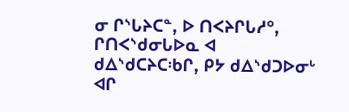ᓂ ᒋᔅᒐᔨᑕᓐ, ᐅ ᑎᐸᔨᒋᒐᓱᐤ, ᒋᑎᐸᔅᑯᓂᒐᐅᓇ ᐊ ᑯᐃᔅᑯᑕᔨᑕᒂᒋ, ᑭᔭ ᑯᐃᔅᑯᑐᐅᓂᒡ ᐊᒋ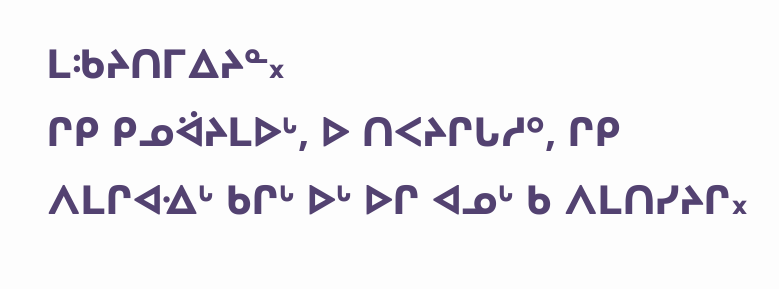ᒪᒂᔨᑎᒥᐃᔨᓐ᙮
ᒋᑭ ᑭᓄᐛᔨᒪᐅᒡ, ᐅ ᑎᐸᔨᒋᒐᓱᐤ, ᒋᑭ ᐱᒪᒋᐊᐎᒡ ᑲᒋᒡ ᐅᒡ ᐅᒋ ᐊᓄᒡ ᑲ ᐱᒪᑎᓯᔨᒋ᙮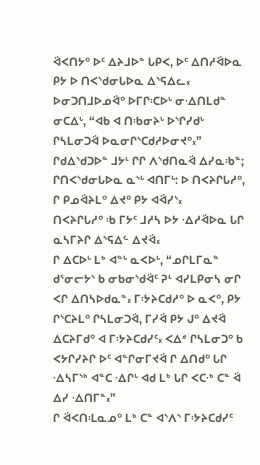ᐛᐸᑎᔭᐤ ᐅᑦ ᐃᔨᒧᐅᓐ ᒐᑭᐸ, ᐅᑦ ᐃᑎᓱᐛᐅᓇ ᑭᔭ ᐅ ᑎᐸᔅᑯᓂᒐᐅᓇ ᐃᔅᕋᐃᓚ᙮
ᐅᓂᑐᑎᒧᐅᓄᐛᐤ ᐅᒥᒋᑥᐅᒡ ᓂᐎᑎᒪᑯᓐ ᓂᑕᐃᒡ, “ᐊᑲ ᐊ ᑎᒂᓂᔨᒡ ᐅᔅᒋᓯᑯᒡ ᒋᓴᒪᓂᑐᐛ ᐅᓇᓂᒋᔅᑕᑯᓱᐅᓂᔪᐤ᙮”
ᒋᑯᐃᔅᑯᑐᐅᓐ ᒧᔭᒻ ᒋᒋ ᐱᔅᑯᑎᓇᐛ ᐃᓯᓇᒂᓐ; ᒋᑎᐸᔅᑯᓂᒐᐅᓇ ᓇᔅᒡ ᐊᑎᒥᒡ: ᐅ ᑎᐸᔨᒋᒐᓱᐤ, ᒋ ᑭᓄᐛᔨᒪᐤ ᐃᔪᐤ ᑭᔭ ᐊᐛᓯᔅ᙮
ᑎᐸᔨᒋᒐᓱᐤ ᒂ ᒥᔭᑦ ᒧᓱᓴ ᐅᔭ ᐎᓱᐛᐅᓇ ᒐᒋ ᓇᓴᒥᔨᒋ ᐃᔅᕋᐃᓪ ᐃᔪᐛ᙮
ᒋ ᐃᑕᐅᒡ ᒪᒃ ᐊᓐᒡ ᓇᐸᐅᒡ, “ᓄᒋᒪᒥᓇᓐ ᑯᕐᓂᓕᔭᔅ ᑲ ᓂᑲᓂᔅᑯᐛᑦ ᕈᒻ ᐊᓯᒪᑭᓂᓴ ᓂᒋ ᐸᒋ ᐃᑎᓴᐅᑯᓇᓐ᙮ ᒥᔽᔨᑕᑯᓱᐤ ᐅ ᓇᐸᐤ, ᑭᔭ ᒋᔅᑕᔨᒪᐤ ᒋᓴᒪᓂᑐᐛ, ᒥᓯᐛ ᑭᔭ ᒍᐤ ᐃᔪᐛ ᐃᑕᔨᒥᑯᐤ ᐊ ᒥᔽᔨᑕᑯᓯᑦ᙮ ᐸᐃᒄ ᒋᓴᒪᓂᑐᐤ ᑲ ᐸᔭᒋᓯᔨᒋ ᐅᑦ ᐊᓐᒋᓂᒥᔪᐛ ᒋ ᐃᑎᑯᐤ ᒐᒋ ᐎᓴᒥᔅᒃ ᐊᓐᑕ ᐎᒋᒡ ᐊᑯ ᒪᒃ ᒐᒋ ᐸᑕᐧᒃ ᑕᓐ ᐛ ᐃᓯ ᐎᑎᒥᓐ᙮”
ᒋ ᐛᐸᑎᒺᓇᓄᐤ ᒪᒃ ᑕᓐ ᐊᔅᐱᔅ ᒥᔽᔨᑕᑯᓯᑦ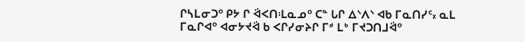ᒋᓴᒪᓂᑐᐤ ᑭᔭ ᒋ ᐛᐸᑎᒺᓇᓄᐤ ᑕᓐ ᒐᒋ ᐃᔅᐱᔅ ᐊᑲ ᒥᓇᑎᓯᑦ᙮ ᓇᒪ ᒥᓇᒋᐊᐤ ᐊᓂᔭᔪᐛ ᑲ ᐸᒋᓯᓂᔨᒋ ᒥᒄ ᒪᒃ ᒥᔪᑐᑎᒧᐛᐤ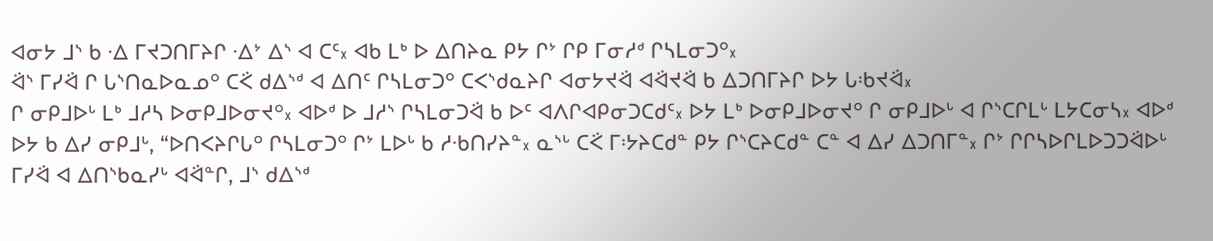ᐊᓂᔭ ᒧᔅ ᑲ ᐎ ᒥᔪᑐᑎᒥᔨᒋ ᐎᔾ ᐃᔅ ᐊ ᑕᑦ᙮ ᐊᑲ ᒪᒃ ᐅ ᐃᑎᔨᓇ ᑭᔭ ᒋᔾ ᒋᑭ ᒥᓂᓱᒄ ᒋᓴᒪᓂᑐᐤ᙮
ᐛᔅ ᒥᓯᐛ ᒋ ᒐᔅᑎᓇᐅᓇᓄᐤ ᑕᑈ ᑯᐃᔅᒄ ᐊ ᐃᑎᑦ ᒋᓴᒪᓂᑐᐤ ᑕᐸᔅᑯᓇᔨᒋ ᐊᓂᔭᔪᐛ ᐊᐛᔪᐛ ᑲ ᐃᑐᑎᒥᔨᒋ ᐅᔭ ᒐᒂᔪᐛ᙮
ᒋ ᓂᑭᒧᐅᒡ ᒪᒃ ᒧᓱᓴ ᐅᓂᑭᒧᐅᓂᔪᐤ᙮ ᐊᐅᒄ ᐅ ᒧᓱᔅ ᒋᓴᒪᓂᑐᐛ ᑲ ᐅᑦ ᐊᐱᒋᐊᑭᓂᑐᑕᑯᑦ᙮ ᐅᔭ ᒪᒃ ᐅᓂᑭᒧᐅᓂᔪᐤ ᒋ ᓂᑭᒧᐅᒡ ᐊ ᒋᔅᑕᒋᒪᒡ ᒪᔭᑕᓂᓴ᙮ ᐊᐅᒄ ᐅᔭ ᑲ ᐃᓯ ᓂᑭᒧᒡ, “ᐅᑎᐸᔨᒋᒐᐤ ᒋᓴᒪᓂᑐᐤ ᒋᔾ ᒪᐅᒡ ᑲ ᓱᐧᑲᑎᓯᔨᓐ᙮ ᓇᔅᒡ ᑕᑈ ᒥᔽᔨᑕᑯᓐ ᑭᔭ ᒋᔅᑕᔨᑕᑯᓐ ᑕᓐ ᐊ ᐃᓯ ᐃᑐᑎᒥᓐ᙮ ᒋᔾ ᒋᒋᓴᐅᒋᒪᐅᑐᑐᐛᐅᒡ ᒥᓯᐛ ᐊ ᐃᑎᔅᑲᓇᓯᒡ ᐊᐛᓐᒋ, ᒧᔅ ᑯᐃᔅᒄ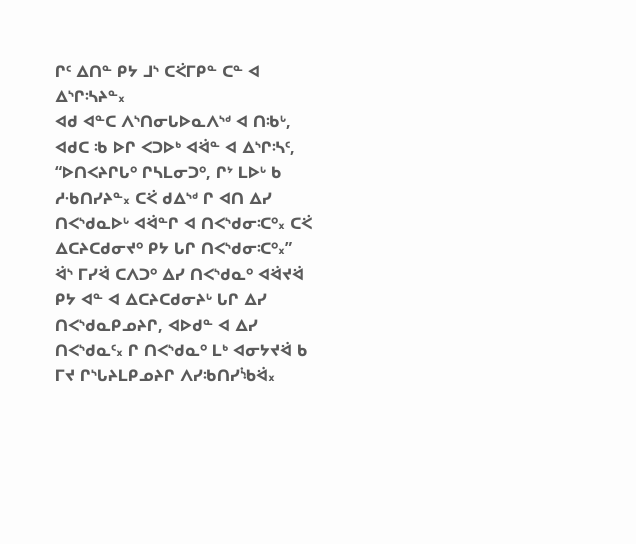ᒋᑦ ᐃᑎᓐ ᑭᔭ ᒧᔅ ᑕᑈᒥᑭᓐ ᑕᓐ ᐊ ᐃᔅᒋᔄᔨᓐ᙮
ᐊᑯ ᐊᓐᑕ ᐱᔅᑎᓂᒐᐅᓇᐱᔅᒄ ᐊ ᑎᒂᒡ, ᐊᑯᑕ ᒂ ᐅᒋ ᐸᑐᐅᒃ ᐊᐛᓐ ᐊ ᐃᔅᒋᔄᑦ, “ᐅᑎᐸᔨᒋᒐᐤ ᒋᓴᒪᓂᑐᐤ, ᒋᔾ ᒪᐅᒡ ᑲ ᓱᐧᑲᑎᓯᔨᓐ᙮ ᑕᑈ ᑯᐃᔅᒄ ᒋ ᐊᑎ ᐃᓯ ᑎᐸᔅᑯᓇᐅᒡ ᐊᐛᓐᒋ ᐊ ᑎᐸᔅᑯᓂᑥᐤ᙮ ᑕᑈ ᐃᑕᔨᑕᑯᓂᔪᐤ ᑭᔭ ᒐᒋ ᑎᐸᔅᑯᓂᑥᐤ᙮”
ᐛᔅ ᒥᓯᐛ ᑕᐱᑐᐤ ᐃᓯ ᑎᐸᔅᑯᓇᐤ ᐊᐛᔪᐛ ᑭᔭ ᐊᓐ ᐊ ᐃᑕᔨᑕᑯᓂᔨᒡ ᒐᒋ ᐃᓯ ᑎᐸᔅᑯᓇᑭᓄᔨᒋ, ᐊᐅᑯᓐ ᐊ ᐃᓯ ᑎᐸᔅᑯᓇᑦ᙮ ᒋ ᑎᐸᔅᑯᓇᐤ ᒪᒃ ᐊᓂᔭᔪᐛ ᑲ ᒥᔪ ᒋᔅᒐᔨᒪᑭᓄᔨᒋ ᐱᓯᒂᑎᓯᔎᐛ᙮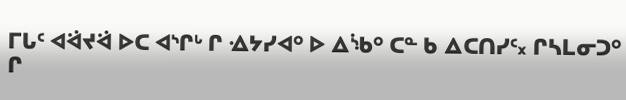ᒥᒐᑦ ᐊᐛᔪᐛ ᐅᑕ ᐊᔅᒋᒡ ᒋ ᐎᔭᓯᐊᐤ ᐅ ᐃᔎᐤ ᑕᓐ ᑲ ᐃᑕᑎᓯᑦ᙮ ᒋᓴᒪᓂᑐᐤ ᒋ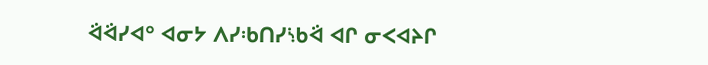ᐛᐛᓯᐊᐤ ᐊᓂᔭ ᐱᓯᒂᑎᓯᔎᐛ ᐊᒋ ᓂᐸᐊᔨᒋ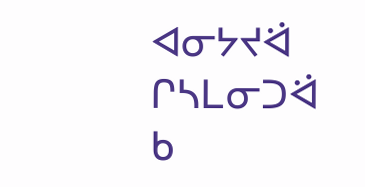ᐊᓂᔭᔪᐛ ᒋᓴᒪᓂᑐᐛ ᑲ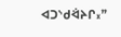ᐊᑐᔅᑯᐛᔨᒋ᙮”